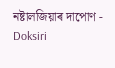নষ্টালজিয়াৰ দাপোণ - Doksiri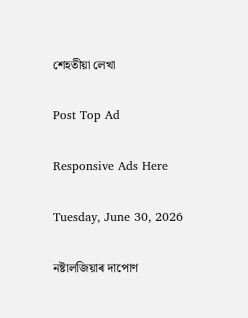শেহতীয়া লেখা

Post Top Ad

Responsive Ads Here

Tuesday, June 30, 2026

নষ্টালজিয়াৰ দাপোণ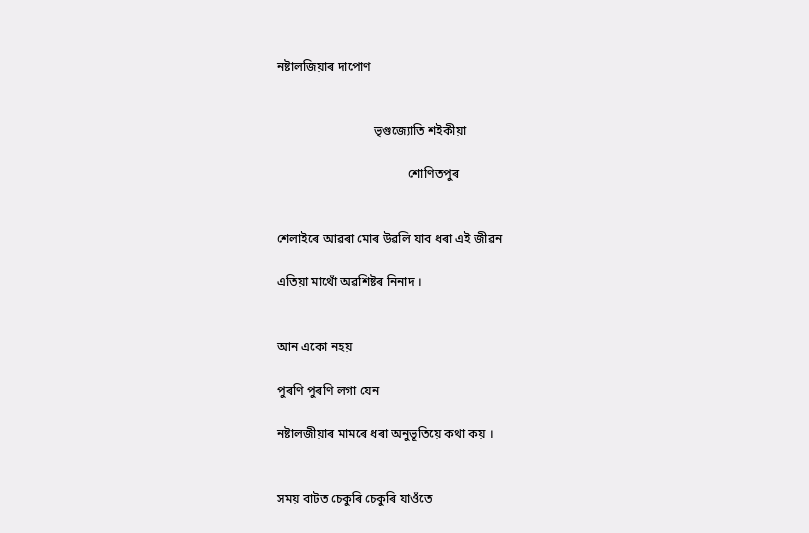নষ্টালজিয়াৰ দাপোণ


                               ভৃগুজ্যোতি শইকীয়া

                                          শোণিতপুৰ


শেলাইৰে আৱৰা মোৰ উৱলি যাব ধৰা এই জীৱন

এতিয়া মাথোঁ অৱশিষ্টৰ নিনাদ ।


আন একো নহয়

পুৰণি পুৰণি লগা যেন

নষ্টালজীয়াৰ মামৰে ধৰা অনুভূতিয়ে কথা কয় ।


সময় বাটত চেকুৰি চেকুৰি যাওঁতে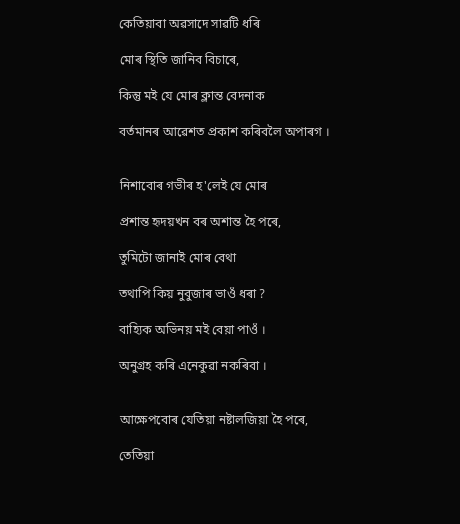কেতিয়াবা অৱসাদে সাৱটি ধৰি

মোৰ স্থিতি জানিব বিচাৰে,

কিন্তু মই যে মোৰ ক্লান্ত বেদনাক

বৰ্তমানৰ আৱেশত প্ৰকাশ কৰিবলৈ অপাৰগ ।


নিশাবোৰ গভীৰ হ'লেই যে মোৰ

প্ৰশান্ত হৃদয়খন বৰ অশান্ত হৈ পৰে,

তুমিটো জানাই মোৰ বেথা

তথাপি কিয় নুবুজাৰ ভাওঁ ধৰা ?

বাহ্যিক অভিনয় মই বেয়া পাওঁ ।

অনুগ্ৰহ কৰি এনেকুৱা নকৰিবা ।


আক্ষেপবোৰ যেতিয়া নষ্টালজিয়া হৈ পৰে,

তেতিয়া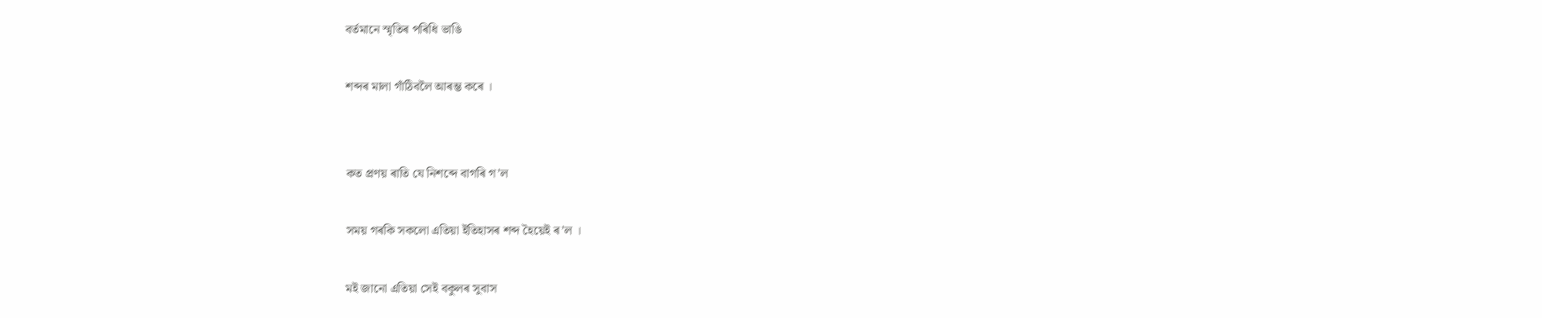বৰ্তমানে স্মৃতিৰ পৰিধি ভাঙি

শব্দৰ মালা গাঁঠিবলৈ আৰম্ভ কৰে ।


কত প্ৰণয় ৰাতি যে নিশব্দে বাগৰি গ’ল

সময় গৰকি সকলো এতিয়া ইতিহাসৰ শব্দ হৈয়েই ৰ’ল ।

মই জানো এতিয়া সেই বকুলৰ সুবাস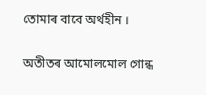তোমাৰ বাবে অৰ্থহীন ।

অতীতৰ আমোলমোল গোন্ধ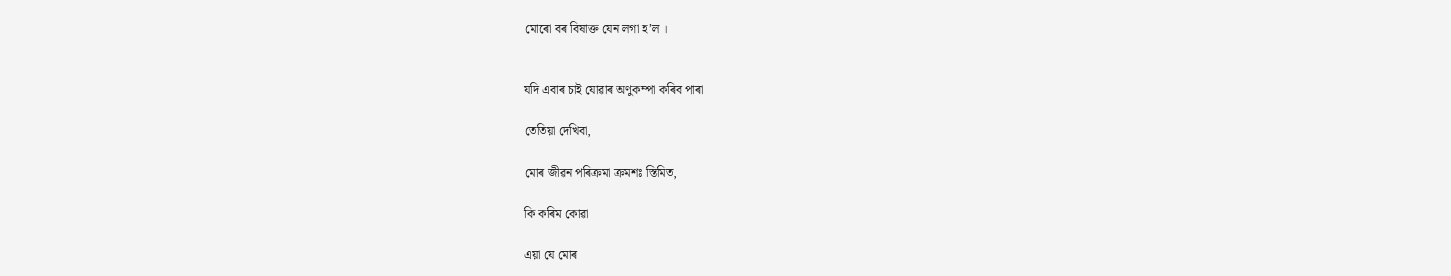মোৰো বৰ বিষাক্ত যেন লগা হ’ল ।


যদি এবাৰ চাই যোৱাৰ অণুকম্পা কৰিব পাৰা

তেতিয়া দেখিবা,

মোৰ জীৱন পৰিক্ৰমা ক্ৰমশঃ স্তিমিত,

কি কৰিম কোৱা

এয়া যে মোৰ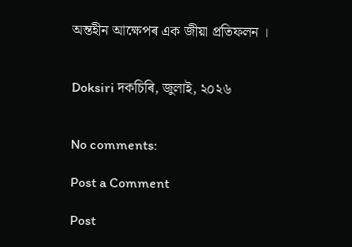অন্তহীন আক্ষেপৰ এক জীয়া প্ৰতিফলন ।


Doksiri দকচিৰি, জুলাই, ২০২৬


No comments:

Post a Comment

Post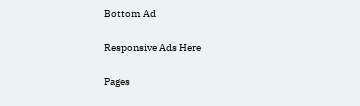Bottom Ad

Responsive Ads Here

Pages